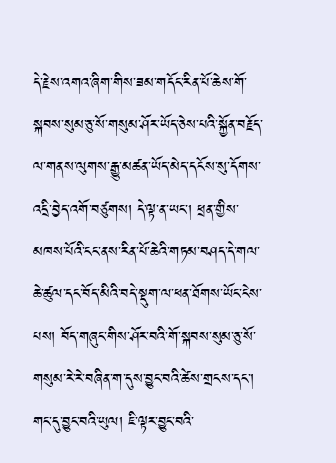དེ་རྗེས་འགའ་ཞིག་གིས་ཟམ་གདོང་རིན་པོ་ཆེས་གོ་སྐབས་སུམ་ཅུ་སོ་གསུམ་ཤོར་ཡོད་ཅེས་པའི་སྐྱོན་བརྗོད་ལ་གནས་ལུགས་རྒྱུ་མཚན་ཡོད་མེད་དངོས་སུ་དོགས་འདྲི་བྱེད་འགོ་བཙུགས། དེ་ལྟ་ན་ཡང་། ཕྲན་གྱིས་མཁས་པོའི་ངང་ནས་རིན་པོ་ཆེའི་གཏམ་བཤད་དེ་གལ་ཆེ་ཚུལ་དང་བོད་མིའི་བདེ་སྡུག་ལ་ཕན་ཐོགས་ཡོང་ངེས་པས། བོད་གཞུང་གིས་ཤོར་བའི་གོ་སྐབས་སུམ་ཅུ་སོ་གསུམ་རེ་རེ་བཞིན་ག་དུས་བྱུང་བའི་ཚེས་གྲངས་དང་། གང་དུ་བྱུང་བའི་ཡུལ། ཇི་ལྟར་བྱུང་བའི་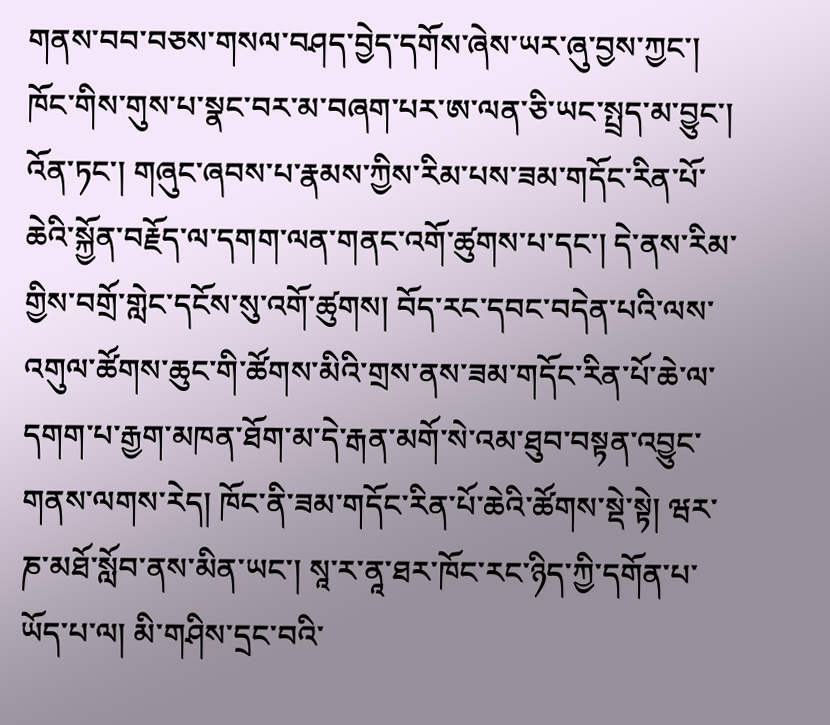གནས་བབ་བཅས་གསལ་བཤད་བྱེད་དགོས་ཞེས་ཡར་ཞུ་བྱས་ཀྱང་། ཁོང་གིས་གུས་པ་སྣང་བར་མ་བཞག་པར་ཨ་ལན་ཅི་ཡང་སྤྲད་མ་བྱུང་། འོན་ཏང་། གཞུང་ཞབས་པ་རྣམས་ཀྱིས་རིམ་པས་ཟམ་གདོང་རིན་པོ་ཆེའི་སྐྱོན་བརྗོད་ལ་དགག་ལན་གནང་འགོ་ཚུགས་པ་དང་། དེ་ནས་རིམ་གྱིས་བགྲོ་གླེང་དངོས་སུ་འགོ་ཚུགས། བོད་རང་དབང་བདེན་པའི་ལས་འགུལ་ཚོགས་ཆུང་གི་ཚོགས་མིའི་གྲས་ནས་ཟམ་གདོང་རིན་པོ་ཆེ་ལ་དགག་པ་རྒྱག་མཁན་ཐོག་མ་དེ་རྒན་མགོ་སེ་འམ་ཐུབ་བསྟན་འབྱུང་གནས་ལགས་རེད། ཁོང་ནི་ཟམ་གདོང་རིན་པོ་ཆེའི་ཚོགས་སྡེ་སྟེ། ཝར་ཎ་མཐོ་སློབ་ནས་མིན་ཡང་། སཱ་ར་ནཱ་ཐར་ཁོང་རང་ཉིད་ཀྱི་དགོན་པ་ཡོད་པ་ལ། མི་གཤིས་དྲང་བའི་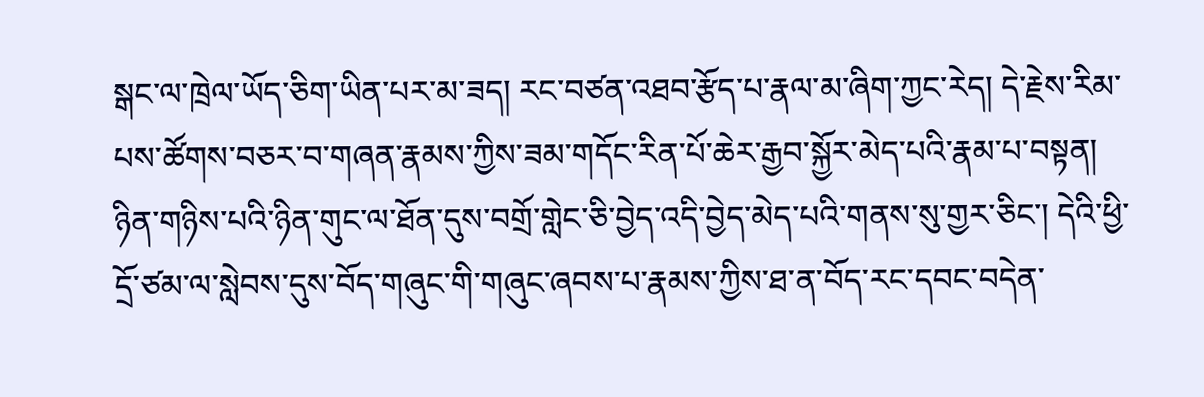སྒང་ལ་ཁྲེལ་ཡོད་ཅིག་ཡིན་པར་མ་ཟད། རང་བཙན་འཐབ་རྩོད་པ་རྣལ་མ་ཞིག་ཀྱང་རེད། དེ་རྗེས་རིམ་པས་ཚོགས་བཅར་བ་གཞན་རྣམས་ཀྱིས་ཟམ་གདོང་རིན་པོ་ཆེར་རྒྱབ་སྐྱོར་མེད་པའི་རྣམ་པ་བསྟན། ཉིན་གཉིས་པའི་ཉིན་གུང་ལ་ཐོན་དུས་བགྲོ་གླེང་ཅི་བྱེད་འདི་བྱེད་མེད་པའི་གནས་སུ་གྱར་ཅིང་། དེའི་ཕྱི་དྲོ་ཙམ་ལ་སླེབས་དུས་བོད་གཞུང་གི་གཞུང་ཞབས་པ་རྣམས་ཀྱིས་ཐ་ན་བོད་རང་དབང་བདེན་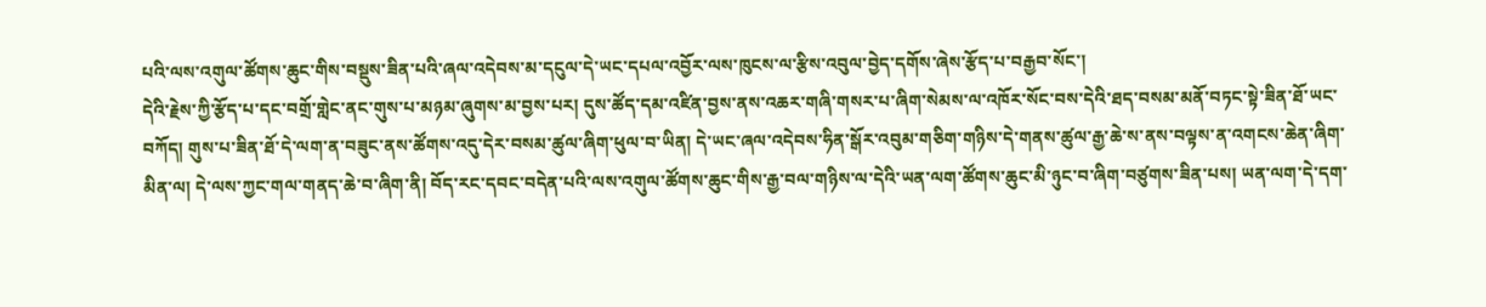པའི་ལས་འགུལ་ཚོགས་ཆུང་གིས་བསྡུས་ཟིན་པའི་ཞལ་འདེབས་མ་དངུལ་དེ་ཡང་དཔལ་འབྱོར་ལས་ཁུངས་ལ་རྩིས་འབུལ་བྱེད་དགོས་ཞེས་རྩོད་པ་བརྒྱབ་སོང་།
དེའི་རྗེས་ཀྱི་རྩོད་པ་དང་བགྲོ་གླེང་ནང་གུས་པ་མཉམ་ཞུགས་མ་བྱས་པར། དུས་ཚོད་དམ་འཛིན་བྱས་ནས་འཆར་གཞི་གསར་པ་ཞིག་སེམས་ལ་འཁོར་སོང་བས་དེའི་ཐད་བསམ་མནོ་བཏང་སྟེ་ཟིན་ཐོ་ཡང་བཀོད། གུས་པ་ཟིན་ཐོ་དེ་ལག་ན་བཟུང་ནས་ཚོགས་འདུ་དེར་བསམ་ཚུལ་ཞིག་ཕུལ་བ་ཡིན། དེ་ཡང་ཞལ་འདེབས་ཧིན་སྒོར་འབུམ་གཅིག་གཉིས་དེ་གནས་ཚུལ་རྒྱ་ཆེ་ས་ནས་བལྟས་ན་འགངས་ཆེན་ཞིག་མིན་ལ། དེ་ལས་ཀྱང་གལ་གནད་ཆེ་བ་ཞིག་ནི། བོད་རང་དབང་བདེན་པའི་ལས་འགུལ་ཚོགས་ཆུང་གིས་རྒྱ་བལ་གཉིས་ལ་དེའི་ཡན་ལག་ཚོགས་ཆུང་མི་ཉུང་བ་ཞིག་བཙུགས་ཟིན་པས། ཡན་ལག་དེ་དག་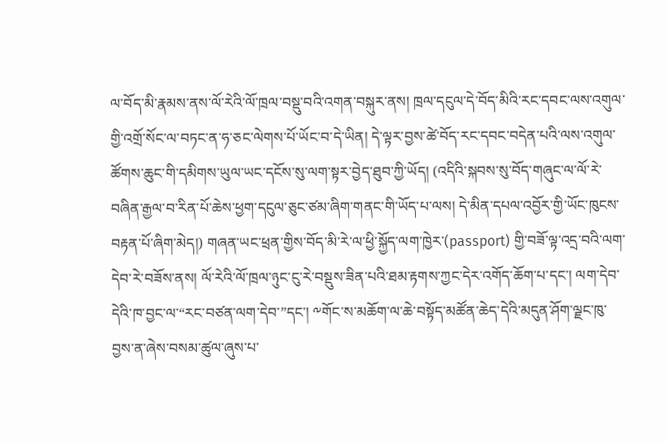ལ་བོད་མི་རྣམས་ནས་ལོ་རེའི་ལོ་ཁྲལ་བསྡུ་བའི་འགན་བསྐུར་ནས། ཁྲལ་དངུལ་དེ་བོད་མིའི་རང་དབང་ལས་འགུལ་གྱི་འགྲོ་སོང་ལ་བཏང་ན་ཧ་ཅང་ལེགས་པོ་ཡོང་བ་དེ་ཡིན། དེ་ལྟར་བྱས་ཚེ་བོད་རང་དབང་བདེན་པའི་ལས་འགུལ་ཚོགས་ཆུང་གི་དམིགས་ཡུལ་ཡང་དངོས་སུ་ལག་སྟར་བྱེད་ཐུབ་ཀྱི་ཡོད། (འདིའི་སྐབས་སུ་བོད་གཞུང་ལ་ལོ་རེ་བཞིན་རྒྱལ་བ་རིན་པོ་ཆེས་ཕྱག་དངུལ་ཅུང་ཙམ་ཞིག་གནང་གི་ཡོད་པ་ལས། དེ་མིན་དཔལ་འབྱོར་གྱི་ཡོང་ཁུངས་བརྟན་པོ་ཞིག་མེད།) གཞན་ཡང་ཕྲན་གྱིས་བོད་མི་རེ་ལ་ཕྱི་སྐྱོད་ལག་ཁྱེར་(passport) གྱི་བཟོ་ལྟ་འདྲ་བའི་ལག་དེབ་རེ་བཟོས་ནས། ལོ་རེའི་ལོ་ཁྲལ་ཉུང་ངུ་རེ་བསྡུས་ཟིན་པའི་ཐམ་རྟགས་ཀྱང་དེར་འགོད་ཆོག་པ་དང་། ལག་དེབ་དེའི་ཁ་བྱང་ལ་“རང་བཙན་ལག་དེབ་”དང་། ༸གོང་ས་མཆོག་ལ་ཆེ་བསྟོད་མཚོན་ཆེད་དེའི་མདུན་ཤོག་ལྗང་ཁུ་བྱས་ན་ཞེས་བསམ་ཚུལ་ཞུས་པ་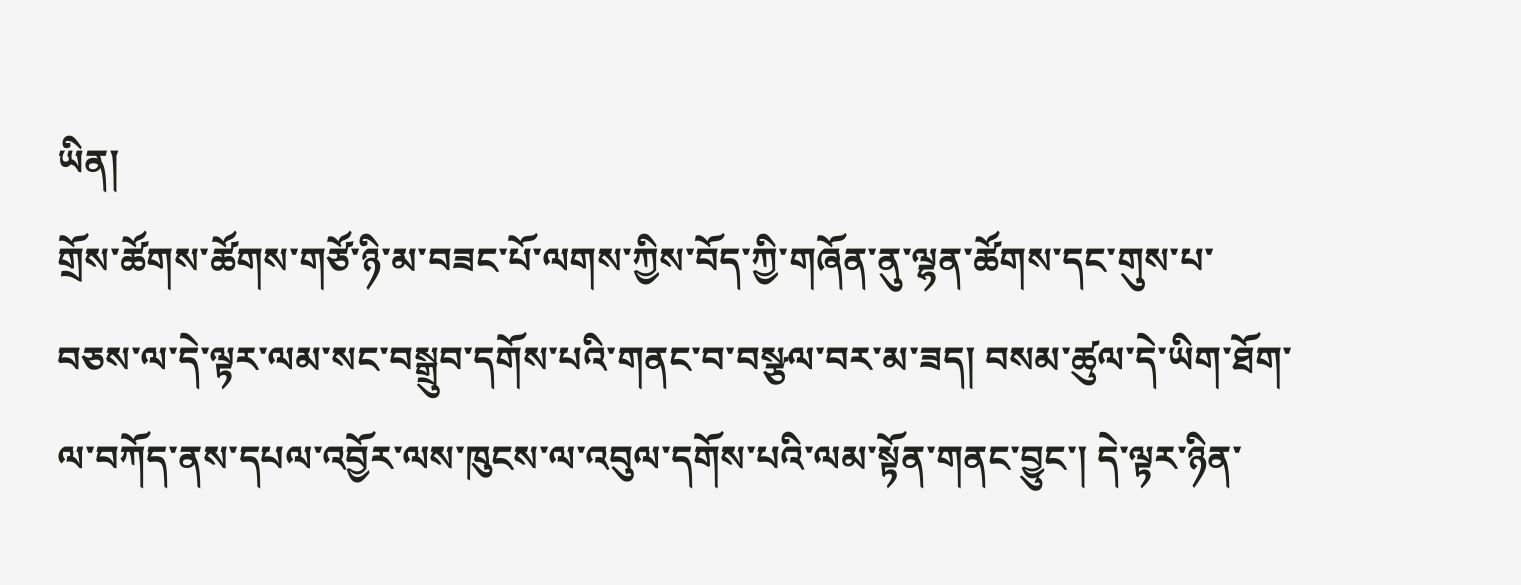ཡིན།
གྲོས་ཚོགས་ཚོགས་གཙོ་ཉི་མ་བཟང་པོ་ལགས་ཀྱིས་བོད་ཀྱི་གཞོན་ནུ་ལྷན་ཚོགས་དང་གུས་པ་བཅས་ལ་དེ་ལྟར་ལམ་སང་བསྒྲུབ་དགོས་པའི་གནང་བ་བསྩལ་བར་མ་ཟད། བསམ་ཚུལ་དེ་ཡིག་ཐོག་ལ་བཀོད་ནས་དཔལ་འབྱོར་ལས་ཁུངས་ལ་འབུལ་དགོས་པའི་ལམ་སྟོན་གནང་བྱུང་། དེ་ལྟར་ཉིན་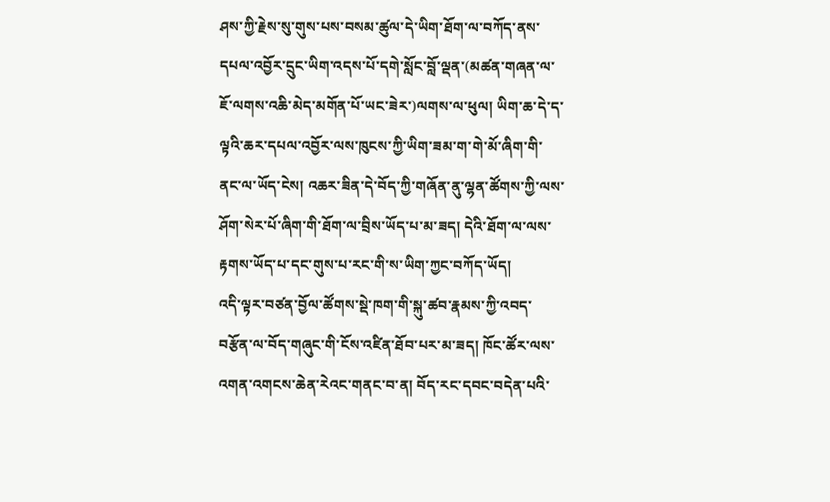ཤས་ཀྱི་རྗེས་སུ་གུས་པས་བསམ་ཚུལ་དེ་ཡིག་ཐོག་ལ་བཀོད་ནས་དཔལ་འབྱོར་དྲུང་ཡིག་འདས་པོ་དགེ་སློང་བློ་ལྡན་(མཚན་གཞན་ལ་ཇོ་ལགས་འཆི་མེད་མགོན་པོ་ཡང་ཟེར་)ལགས་ལ་ཕུལ། ཡིག་ཆ་དེ་ད་ལྟའི་ཆར་དཔལ་འབྱོར་ལས་ཁུངས་ཀྱི་ཡིག་ཟམ་ག་གེ་མོ་ཞིག་གི་ནང་ལ་ཡོད་ངེས། འཆར་ཟིན་དེ་བོད་ཀྱི་གཞོན་ནུ་ལྷན་ཚོགས་ཀྱི་ལས་ཤོག་སེར་པོ་ཞིག་གི་ཐོག་ལ་བྲིས་ཡོད་པ་མ་ཟད། དེའི་ཐོག་ལ་ལས་རྟགས་ཡོད་པ་དང་གུས་པ་རང་གི་ས་ཡིག་ཀྱང་བཀོད་ཡོད།
འདི་ལྟར་བཙན་བྱོལ་ཚོགས་སྡེ་ཁག་གི་སྐུ་ཚབ་རྣམས་ཀྱི་འབད་བརྩོན་ལ་བོད་གཞུང་གི་ངོས་འཛིན་ཐོབ་པར་མ་ཟད། ཁོང་ཚོར་ལས་འགན་འགངས་ཆེན་རེའང་གནང་བ་ན། བོད་རང་དབང་བདེན་པའི་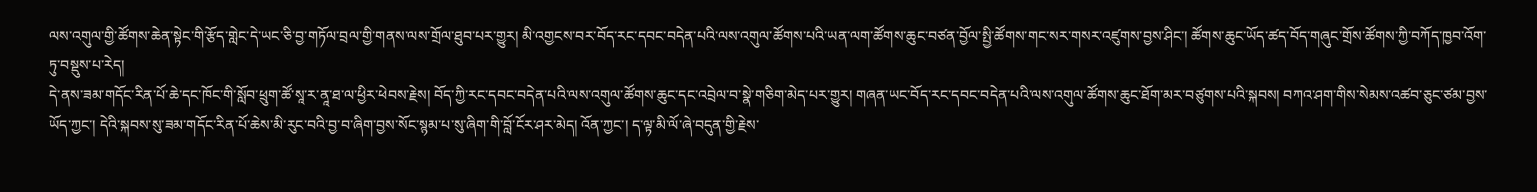ལས་འགུལ་གྱི་ཚོགས་ཆེན་སྟེང་གི་རྩོད་གླེང་དེ་ཡང་ཅི་བྱ་གཏོལ་བྲལ་གྱི་གནས་ལས་གྲོལ་ཐུབ་པར་གྱུར། མི་འགྱངས་བར་བོད་རང་དབང་བདེན་པའི་ལས་འགུལ་ཚོགས་པའི་ཡན་ལག་ཚོགས་ཆུང་བཙན་བྱོལ་སྤྱི་ཚོགས་གང་སར་གསར་འཛུགས་བྱས་ཤིང་། ཚོགས་ཆུང་ཡོད་ཚད་བོད་གཞུང་གྲོས་ཚོགས་ཀྱི་བཀོད་ཁྱབ་འོག་ཏུ་བསྡུས་པ་རེད།
དེ་ནས་ཟམ་གདོང་རིན་པོ་ཆེ་དང་ཁོང་གི་སློབ་ཕྲུག་ཚོ་སཱ་ར་ནཱ་ཐ་ལ་ཕྱིར་ཕེབས་རྗེས། བོད་ཀྱི་རང་དབང་བདེན་པའི་ལས་འགུལ་ཚོགས་ཆུང་དང་འབྲེལ་བ་སྣེ་གཅིག་མེད་པར་གྱུར། གཞན་ཡང་བོད་རང་དབང་བདེན་པའི་ལས་འགུལ་ཚོགས་ཆུང་ཐོག་མར་བཙུགས་པའི་སྐབས། བཀའ་ཤག་གིས་སེམས་འཚབ་ཅུང་ཙམ་བྱས་ཡོད་ཀྱང་། དེའི་སྐབས་སུ་ཟམ་གདོང་རིན་པོ་ཆེས་མི་རུང་བའི་བྱ་བ་ཞིག་བྱས་སོང་སྙམ་པ་སུ་ཞིག་གི་བློ་ངོར་ཤར་མེད། འོན་ཀྱང་། ད་ལྟ་མི་ལོ་ཞེ་བདུན་གྱི་རྗེས་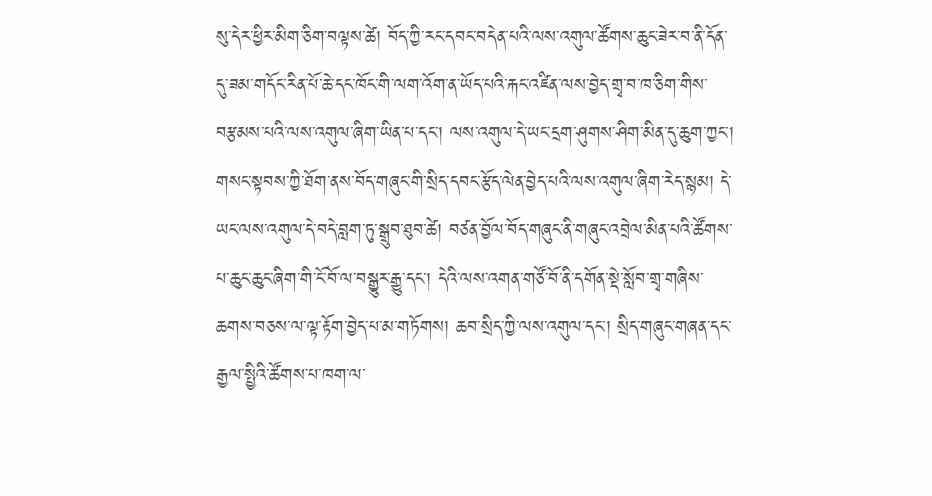སུ་དེར་ཕྱིར་མིག་ཅིག་བལྟས་ཚེ། བོད་ཀྱི་རང་དབང་བདེན་པའི་ལས་འགུལ་ཚོགས་ཆུང་ཟེར་བ་ནི་དོན་དུ་ཟམ་གདོང་རིན་པོ་ཆེ་དང་ཁོང་གི་ལག་འོག་ན་ཡོད་པའི་རྐང་འཛིན་ལས་བྱེད་གྲྭ་བ་ཁ་ཅིག་གིས་བརྩམས་པའི་ལས་འགུལ་ཞིག་ཡིན་པ་དང་། ལས་འགུལ་དེ་ཡང་དྲག་ཤུགས་ཤིག་མིན་དུ་ཆུག་ཀྱང་། གསང་སྟབས་ཀྱི་ཐོག་ནས་བོད་གཞུང་གི་སྲིད་དབང་རྩོད་ལེན་བྱེད་པའི་ལས་འགུལ་ཞིག་རེད་སྙམ། དེ་ཡང་ལས་འགུལ་དེ་བདེ་བླག་ཏུ་སྒྲུབ་ཐུབ་ཚེ། བཙན་བྱོལ་བོད་གཞུང་ནི་གཞུང་འབྲེལ་མིན་པའི་ཚོགས་པ་ཆུང་ཆུང་ཞིག་གི་ངོ་བོ་ལ་བསྒྱུར་རྒྱུ་དང་། དེའི་ལས་འགན་གཙོ་བོ་ནི་དགོན་སྡེ་སློབ་གྲྭ་གཞིས་ཆགས་བཅས་ལ་ལྟ་རྟོག་བྱེད་པ་མ་གཏོགས། ཆབ་སྲིད་ཀྱི་ལས་འགུལ་དང་། སྲིད་གཞུང་གཞན་དང་རྒྱལ་སྤྱིའི་ཚོགས་པ་ཁག་ལ་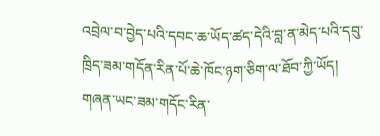འབྲེལ་བ་བྱེད་པའི་དབང་ཆ་ཡོད་ཚད་དེའི་བླ་ན་མེད་པའི་དབུ་ཁྲིད་ཟམ་གདོན་རིན་པོ་ཆེ་ཁོང་ཉག་ཅིག་ལ་ཐོབ་ཀྱི་ཡོད།
གཞན་ཡང་ཟམ་གདོང་རིན་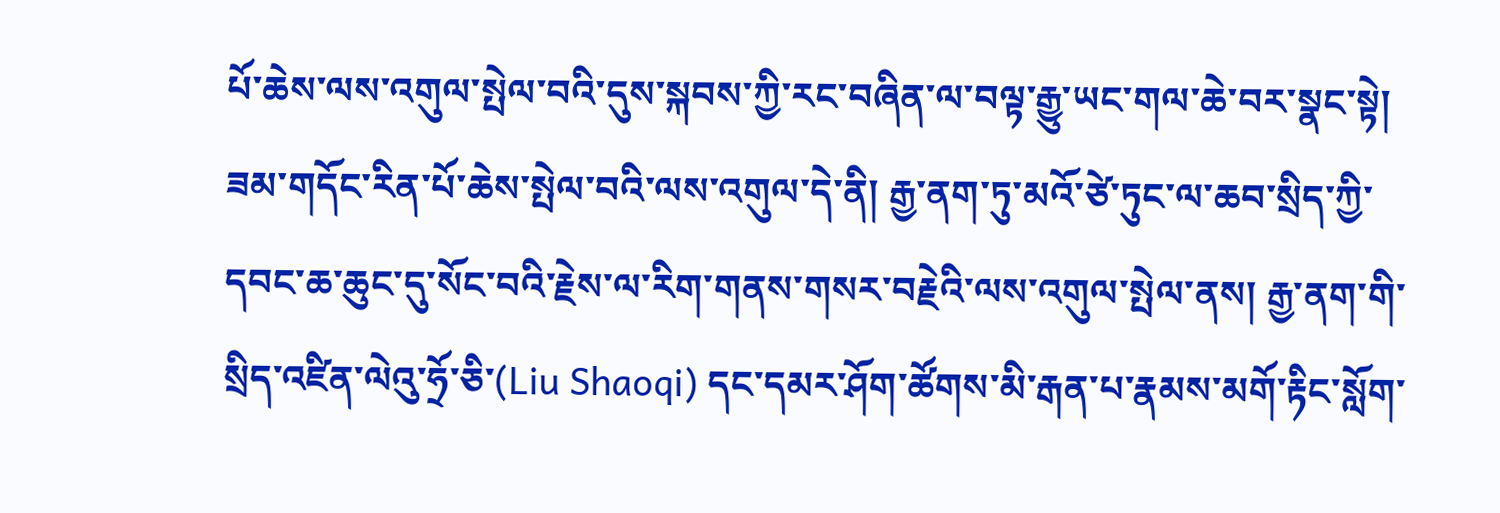པོ་ཆེས་ལས་འགུལ་སྤེལ་བའི་དུས་སྐབས་ཀྱི་རང་བཞིན་ལ་བལྟ་རྒྱུ་ཡང་གལ་ཆེ་བར་སྣང་སྟེ། ཟམ་གདོང་རིན་པོ་ཆེས་སྤེལ་བའི་ལས་འགུལ་དེ་ནི། རྒྱ་ནག་ཏུ་མའོ་ཙེ་ཏུང་ལ་ཆབ་སྲིད་ཀྱི་དབང་ཆ་ཆུང་དུ་སོང་བའི་རྗེས་ལ་རིག་གནས་གསར་བརྗེའི་ལས་འགུལ་སྤེལ་ནས། རྒྱ་ནག་གི་སྲིད་འཛིན་ལེའུ་ཧྲོ་ཅི་(Liu Shaoqi) དང་དམར་ཤོག་ཚོགས་མི་རྒན་པ་རྣམས་མགོ་རྟིང་སློག་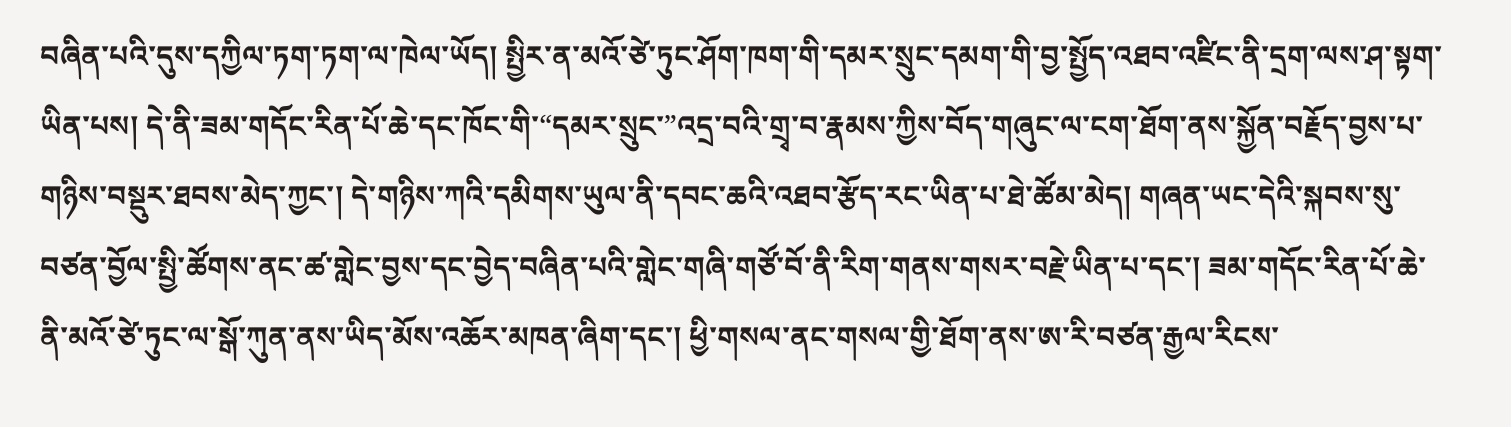བཞིན་པའི་དུས་དཀྱིལ་ཏག་ཏག་ལ་ཁེལ་ཡོད། སྤྱིར་ན་མའོ་ཙེ་ཏུང་ཤོག་ཁག་གི་དམར་སྲུང་དམག་གི་བྱ་སྤྱོད་འཐབ་འཛིང་ནི་དྲག་ལས་ཤ་སྟག་ཡིན་པས། དེ་ནི་ཟམ་གདོང་རིན་པོ་ཆེ་དང་ཁོང་གི་“དམར་སྲུང་”འདྲ་བའི་གྲྭ་བ་རྣམས་ཀྱིས་བོད་གཞུང་ལ་ངག་ཐོག་ནས་སྐྱོན་བརྗོད་བྱས་པ་གཉིས་བསྡུར་ཐབས་མེད་ཀྱང་། དེ་གཉིས་ཀའི་དམིགས་ཡུལ་ནི་དབང་ཆའི་འཐབ་རྩོད་རང་ཡིན་པ་ཐེ་ཚོམ་མེད། གཞན་ཡང་དེའི་སྐབས་སུ་བཙན་བྱོལ་སྤྱི་ཚོགས་ནང་ཚ་གླེང་བྱས་དང་བྱེད་བཞིན་པའི་གླེང་གཞི་གཙོ་བོ་ནི་རིག་གནས་གསར་བརྗེ་ཡིན་པ་དང་། ཟམ་གདོང་རིན་པོ་ཆེ་ནི་མའོ་ཙེ་ཏུང་ལ་སྒོ་ཀུན་ནས་ཡིད་མོས་འཆོར་མཁན་ཞིག་དང་། ཕྱི་གསལ་ནང་གསལ་གྱི་ཐོག་ནས་ཨ་རི་བཙན་རྒྱལ་རིངས་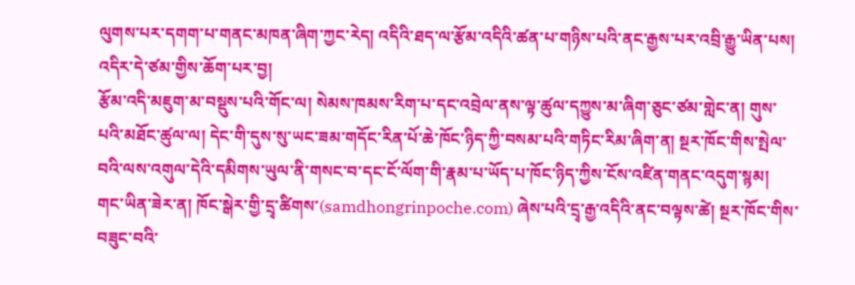ལུགས་པར་དགག་པ་གནང་མཁན་ཞིག་ཀྱང་རེད། འདིའི་ཐད་ལ་རྩོམ་འདིའི་ཚན་པ་གཉིས་པའི་ནང་རྒྱས་པར་འབྲི་རྒྱུ་ཡིན་པས། འདིར་དེ་ཙམ་གྱིས་ཆོག་པར་བྱ།
རྩོམ་འདི་མཇུག་མ་བསྡུས་པའི་གོང་ལ། སེམས་ཁམས་རིག་པ་དང་འབྲེལ་ནས་ལྟ་ཚུལ་དཀྱུས་མ་ཞིག་ཅུང་ཙམ་གླེང་ན། གུས་པའི་མཐོང་ཚུལ་ལ། དེང་གི་དུས་སུ་ཡང་ཟམ་གདོང་རིན་པོ་ཆེ་ཁོང་ཉིད་ཀྱི་བསམ་པའི་གཏིང་རིམ་ཞིག་ན། སྔར་ཁོང་གིས་སྤེལ་བའི་ལས་འགུལ་དེའི་དམིགས་ཡུལ་ནི་གསང་བ་དང་ངོ་ལོག་གི་རྣམ་པ་ཡོད་པ་ཁོང་ཉིད་ཀྱིས་ངོས་འཛིན་གནང་འདུག་སྙམ། གང་ཡིན་ཟེར་ན། ཁོང་སྒེར་གྱི་དྲྭ་ཚིགས་(samdhongrinpoche.com) ཞེས་པའི་དྲྭ་རྒྱ་འདིའི་ནང་བལྟས་ཚེ། སྔར་ཁོང་གིས་བཟུང་བའི་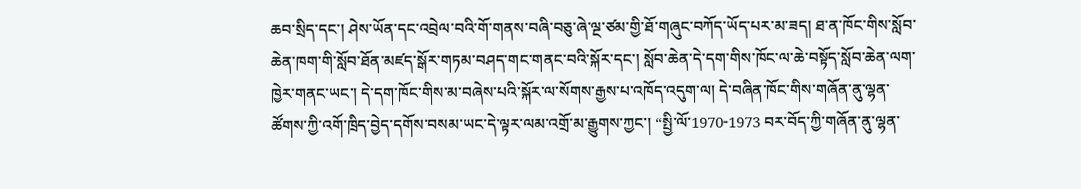ཆབ་སྲིད་དང་། ཤེས་ཡོན་དང་འབྲེལ་བའི་གོ་གནས་བཞི་བཅུ་ཞེ་ལྔ་ཙམ་གྱི་ཐོ་གཞུང་བཀོད་ཡོད་པར་མ་ཟད། ཐ་ན་ཁོང་གིས་སློབ་ཆེན་ཁག་གི་སློབ་ཐོན་མཛད་སྒོར་གཏམ་བཤད་གང་གནང་བའི་སྐོར་དང་། སློབ་ཆེན་དེ་དག་གིས་ཁོང་ལ་ཆེ་བསྟོད་སློབ་ཆེན་ལག་ཁྱེར་གནང་ཡང་། དེ་དག་ཁོང་གིས་མ་བཞེས་པའི་སྐོར་ལ་སོགས་རྒྱས་པ་འཁོད་འདུག་ལ། དེ་བཞིན་ཁོང་གིས་གཞོན་ནུ་ལྷན་ཚོགས་ཀྱི་འགོ་ཁྲིད་བྱེད་དགོས་བསམ་ཡང་དེ་ལྟར་ལམ་འགྲོ་མ་རྒྱུགས་ཀྱང་། “སྤྱི་ལོ་1970-1973 བར་བོད་ཀྱི་གཞོན་ནུ་ལྷན་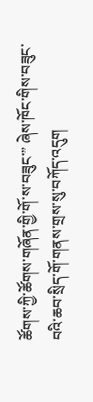ཚོགས་ཀྱི་ཚོགས་གཞོན་གྱི་གོ་ས་བཟུང་” ཞེས་ཁོང་གིས་བཟུང་བའི་ཆབ་སྲིད་གོ་གནས་གྲས་སུ་བཀོད་འདུག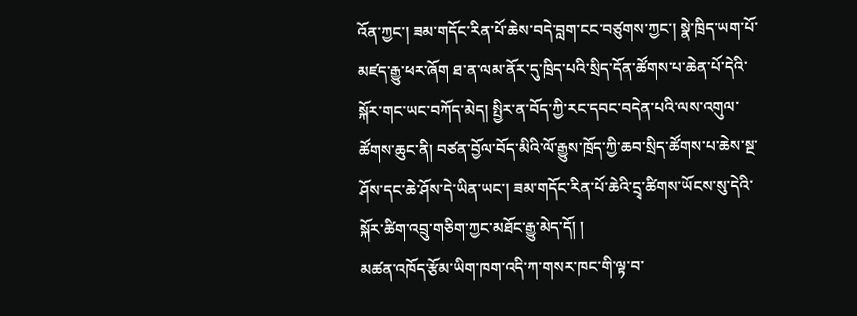འོན་ཀྱང་། ཟམ་གདོང་རིན་པོ་ཆེས་བདེ་བླག་ངང་བཙུགས་ཀྱང་། སྣེ་ཁྲིད་ཡག་པོ་མཛད་རྒྱུ་ཕར་ཞོག ཐ་ན་ལམ་ནོར་དུ་ཁྲིད་པའི་སྲིད་དོན་ཚོགས་པ་ཆེན་པོ་དེའི་སྐོར་གང་ཡང་བཀོད་མེད། སྤྱིར་ན་བོད་ཀྱི་རང་དབང་བདེན་པའི་ལས་འགུལ་ཚོགས་ཆུང་ནི། བཙན་བྱོལ་བོད་མིའི་ལོ་རྒྱུས་ཁྲོད་ཀྱི་ཆབ་སྲིད་ཚོགས་པ་ཆེས་སྔ་ཤོས་དང་ཆེ་ཤོས་དེ་ཡིན་ཡང་། ཟམ་གདོང་རིན་པོ་ཆེའི་དྲྭ་ཚིགས་ཡོངས་སུ་དེའི་སྐོར་ཚིག་འབྲུ་གཅིག་ཀྱང་མཐོང་རྒྱུ་མེད་དོ། །
མཚན་འཁོད་རྩོམ་ཡིག་ཁག་འདི་ཀ་གསར་ཁང་གི་ལྟ་བ་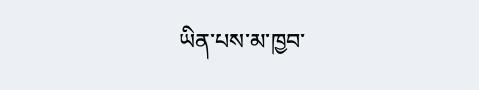ཡིན་པས་མ་ཁྱབ་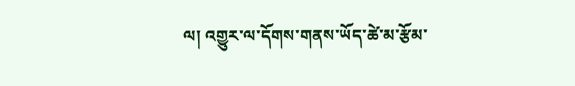ལ། འགྱུར་ལ་དོགས་གནས་ཡོད་ཚེ་མ་རྩོམ་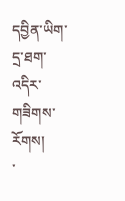དབྱིན་ཡིག་དྲ་ཐག་འདིར་གཟིགས་རོགས།
་